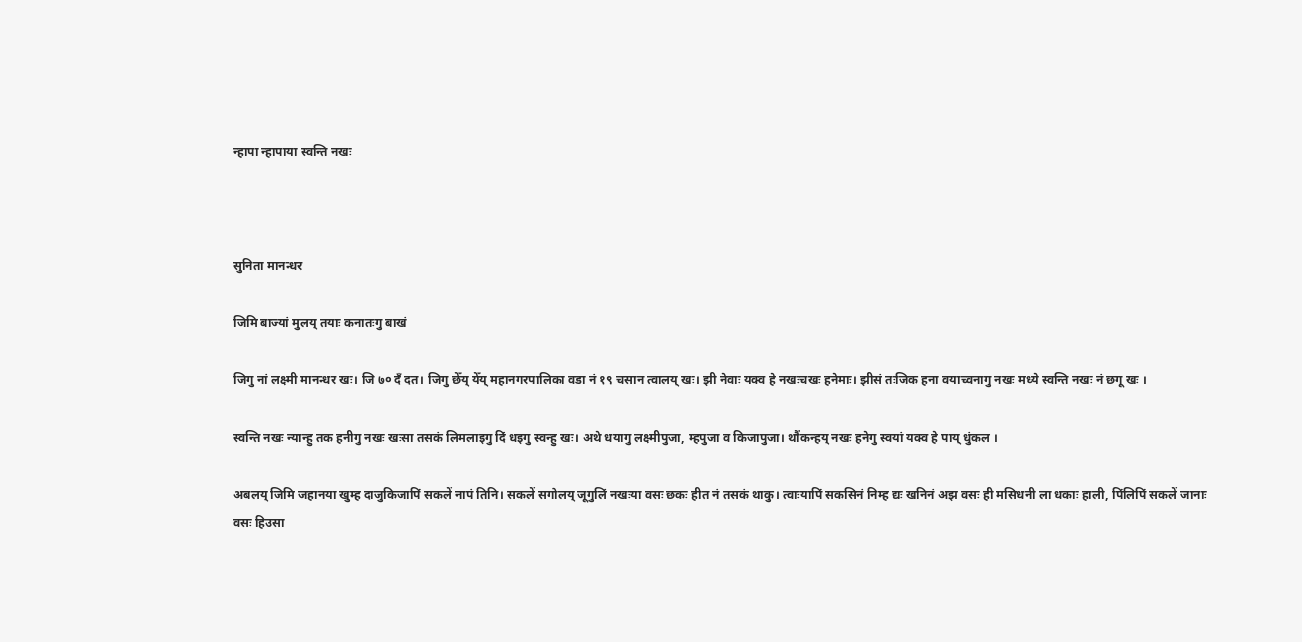न्हापा न्हापाया स्वन्ति नखः



सुनिता मानन्धर

जिमि बाज्यां मुलय् तयाः कनातःगु बाखं

जिगु नां लक्ष्मी मानन्धर खः। जि ७० दँ दत। जिगु छेँय् येँय् महानगरपालिका वडा नं १९ चसान त्वालय् खः। झी नेवाः यक्व हे नखःचखः हनेमाः। झीसं तःजिक हना वयाच्वनागु नखः मध्ये स्वन्ति नखः नं छगू खः ।

स्वन्ति नखः न्यान्हु तक हनीगु नखः खःसा तसकं लिमलाइगु दिं धइगु स्वन्हु खः। अथे धयागु लक्ष्मीपुजा, म्हपुजा व किजापुजा। थौंकन्हय् नखः हनेगु स्वयां यक्व हे पाय् धुंकल ।

अबलय् जिमि जहानया खुम्ह दाजुकिजापिं सकलें नापं तिनि। सकलें सगोलय् जूगुलिं नखःया वसः छकः हीत नं तसकं थाकु। त्वाःयापिं सकसिनं निम्ह द्यः खनिनं अझ वसः ही मसिधनी ला धकाः हाली, पिंलिपिं सकलें जानाः वसः हिउसा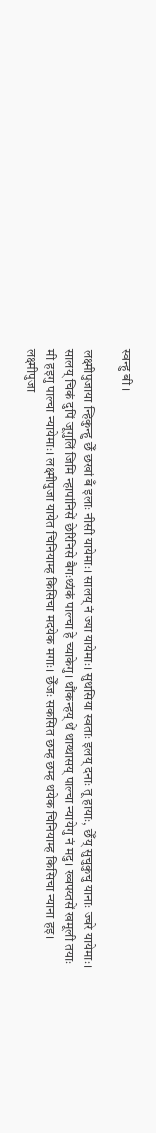स्वन्हु बी ।

लक्ष्मीपुजाया न्हिकुन्हु छेँ छखां बँ इलाः नीसी यायेमाः। सालय् नं ज्या यायेमाः। सुथसिया स्वताः इलय् दनाः तू हायाः, छेँय् सुचुकुचु यानाः ज्वरे यायेमाः। सालय् चिकं दुपिं जूगुलिं जिमि न्हापांनिसें छेरिनिसे बैगःथ्यंकं पाल्चा हे च्याकेगु। थौंकन्हय् थें थाय्थासय् पाल्चा न्यायेगु नं मदु। ख्वपय्तसें खमूली तयाः मी हइगु पाल्चा न्यायेमाः। लक्ष्मीपुजा यायेत चिनियाम्ह किसिचा मदयेक मगाः। छेँजः सकसित छम्ह छम्ह थयेक चिनियाम्ह किसिचा न्याना हइ।
लक्ष्मीपुजा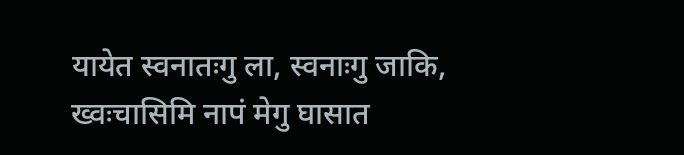यायेत स्वनातःगु ला, स्वनाःगु जाकि, ख्वःचासिमि नापं मेगु घासात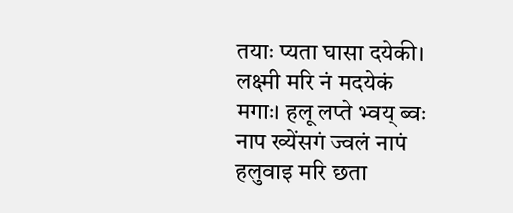तयाः प्यता घासा दयेकी। लक्ष्मी मरि नं मदयेकं मगाः। हलू लप्ते भ्वय् ब्वः नाप ख्येंसगं ज्वलं नापं हलुवाइ मरि छता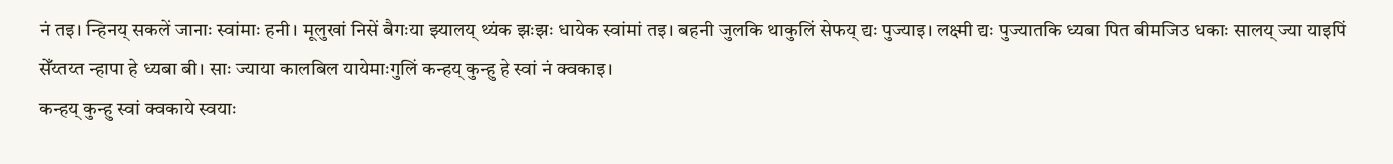नं तइ। न्हिनय् सकलें जानाः स्वांमाः हनी। मूलुखां निसें बैगःया झ्यालय् थ्यंक झःझः धायेक स्वांमां तइ। बहनी जुलकि थाकुलिं सेफय् द्यः पुज्याइ। लक्ष्मी द्यः पुज्यातकि ध्यबा पित बीमजिउ धकाः सालय् ज्या याइपिं सेँय्तय्त न्हापा हे ध्यबा बी। साः ज्याया कालबिल यायेमाःगुलिं कन्हय् कुन्हु हे स्वां नं क्वकाइ।
कन्हय् कुन्हु स्वां क्वकाये स्वयाः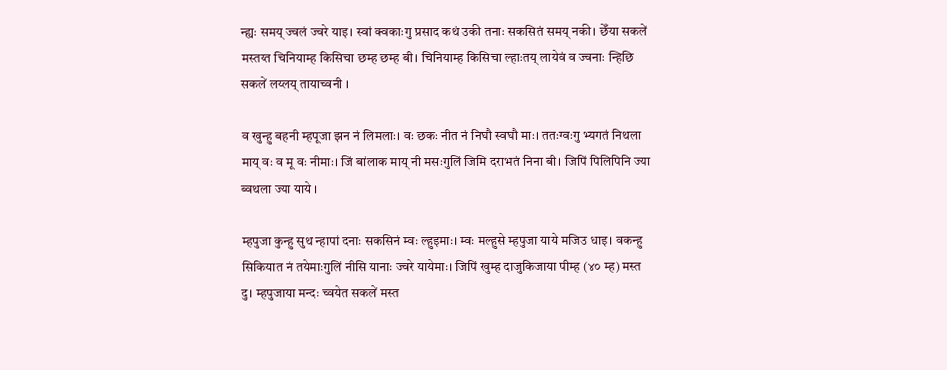न्ह्यः समय् ज्वलं ज्वरे याइ। स्वां क्वकाःगु प्रसाद कथं उकी तनाः सकसितं समय् नकी। छेँया सकलें मस्तय्त चिनियाम्ह किसिचा छम्ह छम्ह बी। चिनियाम्ह किसिचा ल्हाःतय् लायेवं व ज्वनाः न्हिछि सकलें लय्लय् तायाच्वनी ।

व खुन्हु बहनी म्हपूजा झन नं लिमलाः। वः छकः नीत नं निघौ स्वघौ माः। ततःग्वःगु भ्यगतं निथला माय् वः व मू वः नीमाः। जिं बांलाक माय् नी मसःगुलिं जिमि दराभतं निना बी। जिपिं पिलिपिनि ज्या ब्वथला ज्या याये ।

म्हपुजा कुन्हु सुथ न्हापां दनाः सकसिनं म्वः ल्हुइमाः। म्वः मल्हुसे म्हपुजा याये मजिउ धाइ। वकन्हु सिकियात नं तयेमाःगुलिं नीसि यानाः ज्वरे यायेमाः। जिपिं खुम्ह दाजुकिजाया पीम्ह (४० म्ह) मस्त दु। म्हपुजाया मन्दः च्वयेत सकलें मस्त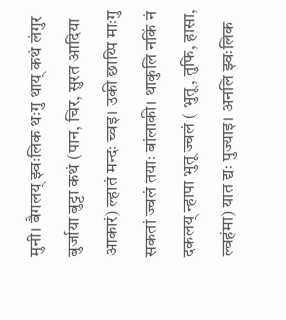मुनी। बैगलय् झ्वःलिक थःगु थाय् कथं लंगुर बुर्जाया बुट्टा कथं (पान, चिर, सुरत आदिया आकारं) ल्हातं मन्दः च्वइ। उकी छाय्पि माःगु सकतां ज्वलं तयाः बांलाकी। थाकुलि नकिं नं दकलय् न्हापा भुतू ज्वलं ( भुतू, तुफि, हासा, ल्वहंमा) यात द्यः पुज्याइ। अनलि झ्वःलिक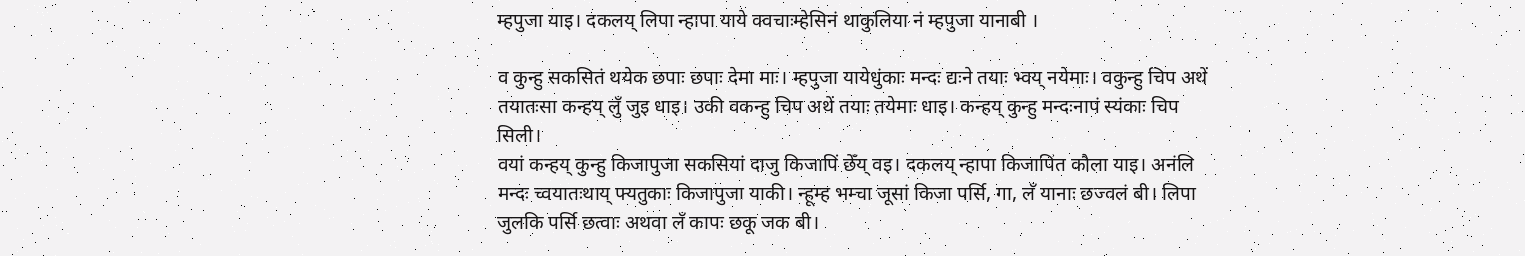म्हपुजा याइ। दकलय् लिपा न्हापा याये क्वचाःम्हेसिनं थाकुलिया नं म्हपुजा यानाबी ।

व कुन्हु सकसितं थयेक छपाः छपाः देमा माः। म्हपुजा यायेधुंकाः मन्दः द्यःने तयाः भ्वय् नयेमाः। वकुन्हु चिप अथें तयातःसा कन्हय् लुँ जुइ धाइ। उकी वकन्हु चिप अथें तयाः तयेमाः धाइ। कन्हय् कुन्हु मन्दःनापं स्यंकाः चिप सिली।
वयां कन्हय् कुन्हु किजापुजा सकसियां दाजु किजापिं छेँय् वइ। दकलय् न्हापा किजापिंत कौला याइ। अनंलि मन्दः च्वयातःथाय् फ्यतुकाः किजापुजा याकी। न्हूम्ह भम्चा जूसां किजा पर्सि, गा, लँ यानाः छज्वलं बी। लिपा जुलकि पर्सि छत्वाः अथवा लँ कापः छकू जक बी।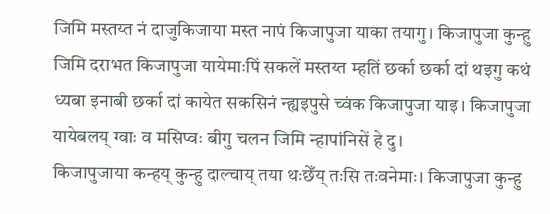जिमि मस्तय्त नं दाजुकिजाया मस्त नापं किजापुजा याका तयागु। किजापुजा कुन्हु जिमि दराभत किजापुजा यायेमाःपिं सकलें मस्तय्त म्हतिं छर्का छर्का दां थइगु कथं ध्यबा इनाबी छर्का दां कायेत सकसिनं न्ह्यइपुसे च्वंक किजापुजा याइ। किजापुजा यायेबलय् ग्वाः व मसिप्वः बीगु चलन जिमि न्हापांनिसें हे दु।
किजापुजाया कन्हय् कुन्हु दाल्चाय् तया थःछेँय् तःसि तःवनेमाः। किजापुजा कुन्हु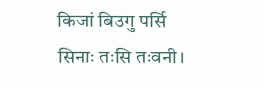किजां बिउगु पर्सि सिनाः तःसि तःवनी।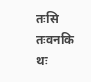तःसि तःवनकि थः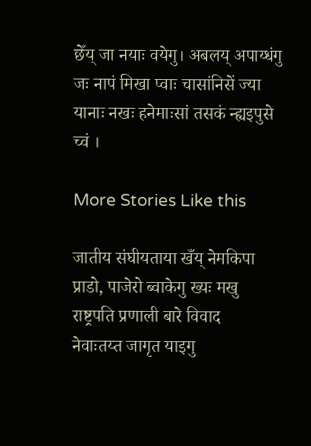छेँय् जा नयाः वयेगु। अबलय् अपाय्धंगु जः नापं मिखा प्वाः चासांनिसें ज्या यानाः नखः हनेमाःसां तसकं न्ह्यइपुसे च्वं ।

More Stories Like this

जातीय संघीयताया खँय् नेमकिपा
प्राडो, पाजेरो ब्वाकेगु ख्यः मखु
राष्ट्रपति प्रणाली बारे विवाद
नेवाःतय्त जागृत याइगु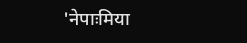'नेपाःमिया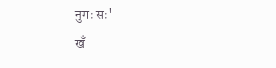नुगः सः'
खँ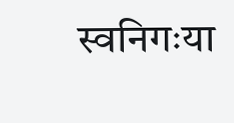स्वनिगःया